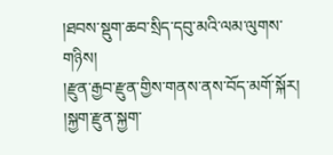།ཐབས་སྡུག་ཆབ་སྲིད་དབུ་མའི་ལམ་ལུགས་གཉིས།
།རྫུན་རྒྱབ་རྫུན་གྱིས་གནས་ནས་བོད་མགོ་སྐོར།
།སྐྱག་རྫུན་སྐྱག་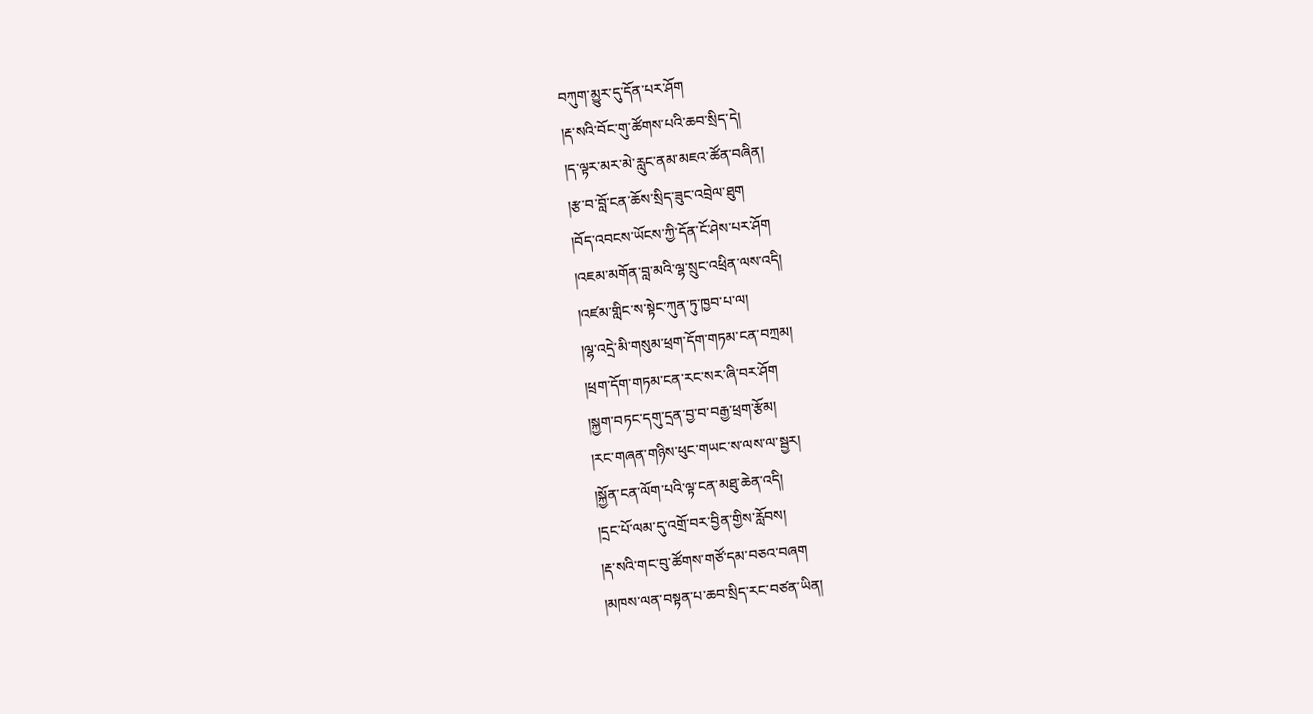བཀུག་མྱུར་དུ་དོན་པར་ཤོག
།རྡ་སའི་བོང་གུ་ཚོགས་པའི་ཆབ་སྲིད་དེ།
།ད་ལྟར་མར་མེ་རླུང་ནམ་མཇའ་ཚོན་བཞིན།
།རྩ་བ་བློ་ངན་ཆོས་སྲིད་ཟུང་འབྲེལ་ཐུག
།བོད་འབངས་ཡོངས་ཀྱི་དོན་ངོ་ཤེས་པར་ཤོག
།འཇམ་མགོན་བླ་མའི་ལྷ་སྲུང་འཕྲིན་ལས་འདི།
།འཛམ་གླིང་ས་སྟེང་ཀུན་ཏུ་ཁྱབ་པ་ལ།
།ལྷ་འདྲེ་མི་གསུམ་ཕྲག་དོག་གཏམ་ངན་བཀྲམ།
།ཕྲག་དོག་གཏམ་ངན་རང་སར་ཞི་བར་ཤོག
།སྐྱག་བཏང་དགུ་དྲན་བྱ་བ་བརྒྱ་ཕྲག་རྩོམ།
།རང་གཞན་གཉིས་ཕུང་གཡང་ས་ལས་ལ་སྦྱར།
།སྐྱོན་ངན་ལོག་པའི་ལྟ་ངན་མཐུ་ཆེན་འདི།
།དྲང་པོ་ལམ་དུ་འགྲོ་བར་བྱིན་གྱིས་རློབས།
།རྡ་སའི་གང་བུ་ཚོགས་གཙོ་དམ་བཅའ་བཞག
།མཁས་ལན་བསྟན་པ་ཆབ་སྲིད་རང་བཙན་ཡིན།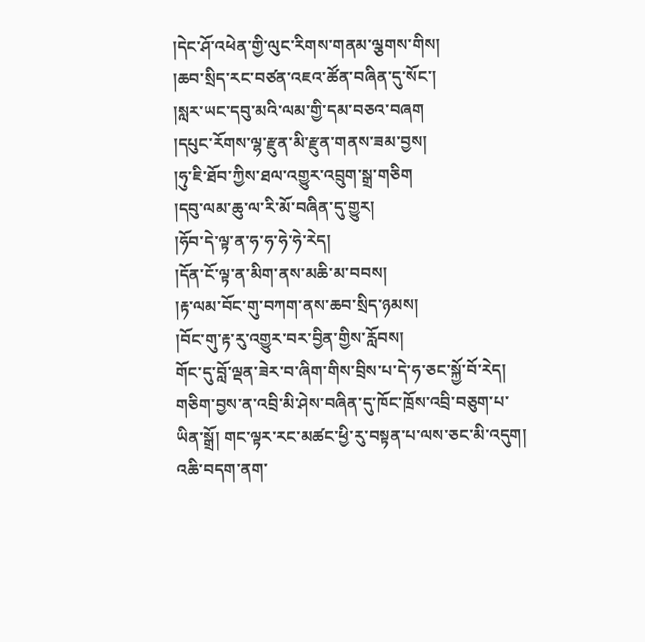།དེང་ཤོ་འཕེན་གྱི་ལུང་རིགས་གནམ་ལྕགས་གིས།
།ཆབ་སྲིད་རང་བཙན་འཇའ་ཚོན་བཞིན་དུ་སོང་།
།སླར་ཡང་དབུ་མའི་ལམ་གྱི་དམ་བཅའ་བཞག
།དཔུང་རོགས་ལྷ་རྫུན་མི་རྫུན་གནས་ཟམ་བྱས།
།ཧུ་ཇི་ཐོབ་ཀྱིས་ཐལ་འགྱུར་འབྲུག་སྒྲ་གཅིག
།དབུ་ལམ་ཆུ་ལ་རི་མོ་བཞིན་དུ་གྱུར།
།ཧོབ་དེ་ལྟ་ན་ཧ་ཧ་ཧེ་ཧེ་རེད།
།དོན་ངོ་ལྟ་ན་མིག་ནས་མཆི་མ་བབས།
།རྟ་ལམ་བོང་གུ་བཀག་ནས་ཆབ་སྲིད་ཉམས།
།བོང་གུ་རྟ་རུ་འགྱུར་བར་བྱིན་གྱིས་རློབས།
གོང་དུ་བློ་ལྡན་ཟེར་བ་ཞིག་གིས་བྲིས་པ་དེ་ཧ་ཅང་སྐྱོ་བོ་རེད། གཅིག་བྱས་ན་འབྲི་མི་ཤེས་བཞིན་དུ་ཁོང་ཁྲོས་འབྲི་བཅུག་པ་ཡིན་སྒྲོ། གང་ལྟར་རང་མཚང་ཕྱི་རུ་བསྟན་པ་ལས་ཅང་མི་འདུག།
འཆི་བདག་ནག་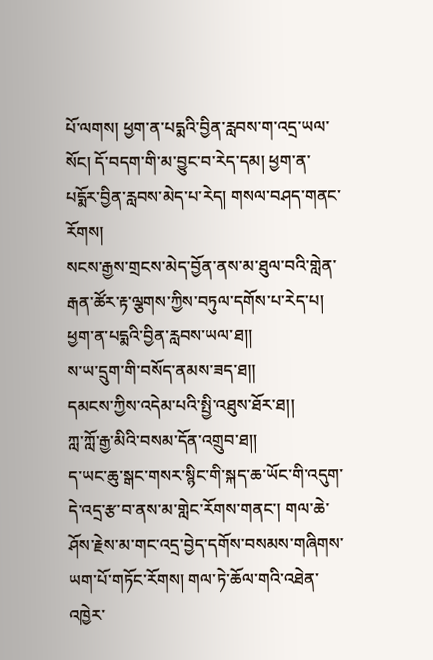པོ་ལགས། ཕྱག་ན་པདྨའི་བྱིན་རླབས་ག་འདྲ་ཡལ་སོང། དོ་བདག་གི་མ་བྱུང་བ་རེད་དམ། ཕྱག་ན་པདྨོར་བྱིན་རླབས་མེད་པ་རེད། གསལ་བཤད་གནང་རོགས།
སངས་རྒྱས་གྲངས་མེད་བྱོན་ནས་མ་ཐུལ་བའི་གླེན་རྒན་ཚོར་རྟ་ལྕགས་ཀྱིས་བཏུལ་དགོས་པ་རེད་པ།
ཕྱག་ན་པདྨའི་བྱིན་རླབས་ཡལ་ཐ།།
ས་ཡ་དྲུག་གི་བསོད་ནམས་ཟད་ཐ།།
དམངས་ཀྱིས་འདེམ་པའི་སྤྱི་འཐུས་ཐོར་ཐ།།
ཀླ་ཀློ་རྒྱ་མིའི་བསམ་དོན་འགྲུབ་ཐ།།
ད་ཡང་ཆུ་སྒང་གསར་སྙིང་གི་སྐད་ཆ་ཡོང་གི་འདུག་དེ་འདྲ་རྩ་བ་ནས་མ་གླེང་རོགས་གནང་། གལ་ཆེ་ཤོས་རྗེས་མ་གང་འདྲ་བྱེད་དགོས་བསམས་གཞིགས་ཡག་པོ་གཏོང་རོགས། གལ་ཏེ་ཆོལ་གའི་འཐེན་འཁྱེར་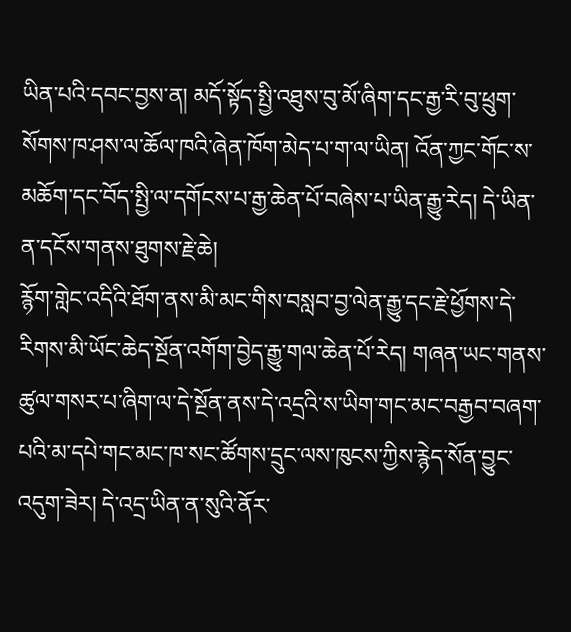ཡིན་པའི་དབང་བྱས་ན། མདོ་སྟོད་སྤྱི་འཐུས་བུ་མོ་ཞིག་དང་རྒྱ་རི་བུ་ཕྲུག་སོགས་ཁ་ཤས་ལ་ཆོལ་ཁའི་ཞེན་ཁོག་མེད་པ་ག་ལ་ཡིན། འོན་ཀྱང་གོང་ས་མཆོག་དང་བོད་སྤྱི་ལ་དགོངས་པ་རྒྱ་ཆེན་པོ་བཞེས་པ་ཡིན་རྒྱུ་རེད། དེ་ཡིན་ན་དངོས་གནས་ཐུགས་རྗེ་ཆེ།
རྙོག་གླེང་འདིའི་ཐོག་ནས་མི་མང་གིས་བསླབ་བྱ་ལེན་རྒྱུ་དང་རྗེ་ཕྱོགས་དེ་རིགས་མི་ཡོང་ཆེད་སྔོན་འགོག་བྱེད་རྒྱུ་གལ་ཆེན་པོ་རེད། གཞན་ཡང་གནས་ཚུལ་གསར་པ་ཞིག་ལ་དེ་སྔོན་ནས་དེ་འདྲའི་ས་ཡིག་གང་མང་བརྒྱབ་བཞག་པའི་མ་དཔེ་གང་མང་ཁ་སང་ཚོགས་དྲུང་ལས་ཁུངས་ཀྱིས་རྙེད་སོན་བྱུང་འདུག་ཟེར། དེ་འདྲ་ཡིན་ན་སུའི་ནོར་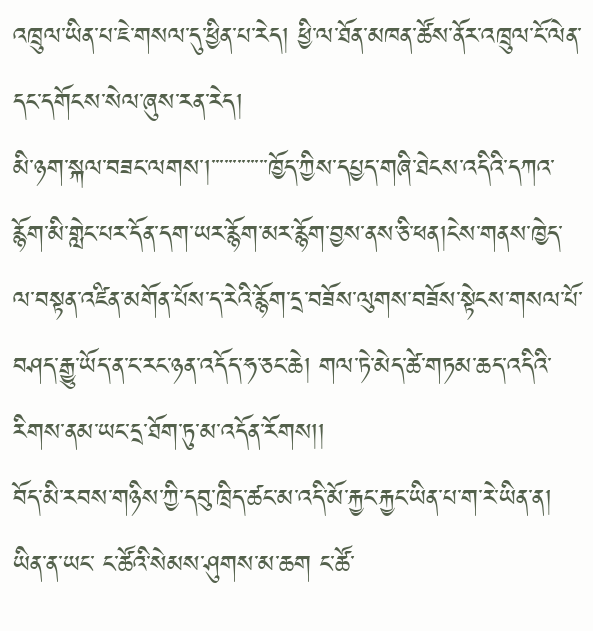འཁྲུལ་ཡིན་པ་ཇེ་གསལ་དུ་ཕྱིན་པ་རེད། ཕྱི་ལ་ཐོན་མཁན་ཚོས་ནོར་འཁྲུལ་ངོ་ལེན་དང་དགོངས་སེལ་ཞུས་རན་རེད།
མི་ཉག་སྐལ་བཟང་ལགས་།་་་་་་་་་་་་་ཁྱོད་ཀྱིས་དཔྱད་གཞི་ཐེངས་འདིའི་དཀའ་རྙོག་མི་གླེང་པར་དོན་དག་ཡར་རྙོག་མར་རྙོག་བྱས་ནས་ཅི་ཕན།ངེས་གནས་ཁྱེད་ལ་བསྟན་འཛིན་མགོན་པོས་ད་རེའི་རྙོག་དྲ་བཟོས་ལུགས་བཟོས་སྟེངས་གསལ་པོ་བཤད་རྒྱུ་ཡོད་ན་ང་རང་ཉན་འདོད་ཧ་ཅང་ཆེ། གལ་ཏེ་མེད་ཚེ་གཏམ་ཆད་འདིའི་རིགས་ནམ་ཡང་དྲ་ཐོག་ཏུ་མ་འདོན་རོགས།།
བོད་མི་རབས་གཉིས་ཀྱི་དབུ་ཁྲིད་ཚང་མ་འདི་མོ་རྐྱང་རྐྱང་ཡིན་པ་ག་རེ་ཡིན་ན། ཡིན་ན་ཡང་ ང་ཚོའི་སེམས་ཤུགས་མ་ཆག ང་ཚོ་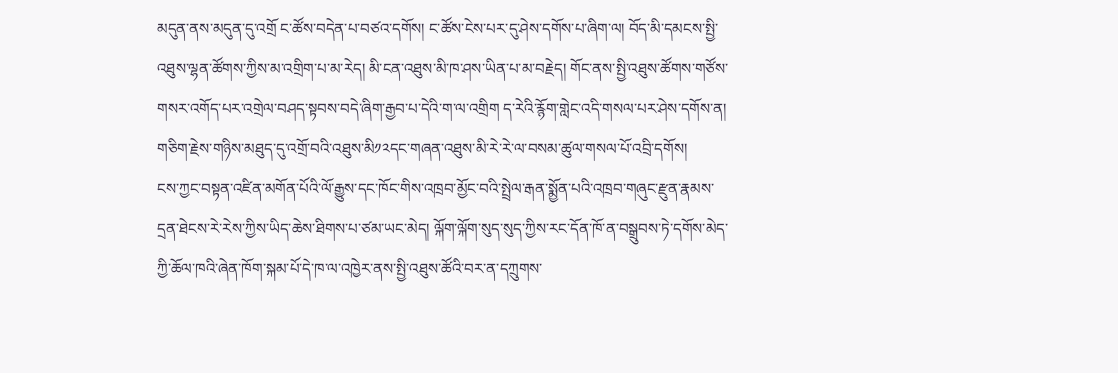མདུན་ནས་མདུན་དུ་འགྲོ ང་ཚོས་བདེན་པ་བཙའ་དགོས། ང་ཚོས་ངེས་པར་དུ་ཤེས་དགོས་པ་ཞིག་ལ། བོད་མི་དམངས་སྤྱི་འཐུས་ལྷན་ཚོགས་ཀྱིས་མ་འགྲིག་པ་མ་རེད། མི་ངན་འཐུས་མི་ཁ་ཤས་ཡིན་པ་མ་བརྗེད། གོང་ནས་སྤྱི་འཐུས་ཚོགས་གཙོས་གསར་འགོད་པར་འགྲེལ་བཤད་སྟབས་བདེ་ཞིག་རྒྱབ་པ་དེའི་ག་ལ་འགྲིག ད་རེའི་རྙོག་གླེང་འདི་གསལ་པར་ཤེས་དགོས་ན། གཅིག་རྗེས་གཉིས་མཐུད་དུ་འགྲོ་བའི་འཐུས་མི༡༢དང་གཞན་འཐུས་མི་རེ་རེ་ལ་བསམ་ཚུལ་གསལ་པོ་འབྲི་དགོས།
ངས་ཀྱང་བསྟན་འཛིན་མགོན་པོའི་ལོ་རྒྱུས་དང་ཁོང་གིས་འཁྲབ་མྱོང་བའི་སྤྲེལ་རྒན་སྨྱོན་པའི་འཁྲབ་གཞུང་རྫུན་རྣམས་དྲན་ཐེངས་རེ་རེས་ཀྱིས་ཡིད་ཆེས་ཐིགས་པ་ཙམ་ཡང་མེད། ལྐོག་ལྐོག་སུད་སུད་ཀྱིས་རང་དོན་ཁོ་ན་བསྒྲུབས་ཏེ་དགོས་མེད་ཀྱི་ཆོལ་ཁའི་ཞེན་ཁོག་སྐམ་པོ་དེ་ཁ་ལ་འཁྱེར་ནས་སྤྱི་འཐུས་ཚོའི་བར་ན་དཀྲུགས་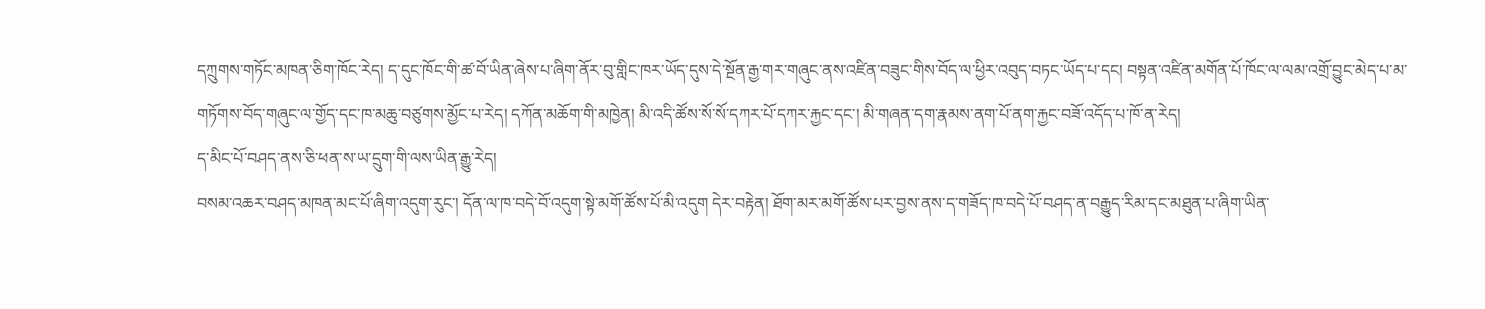དཀྲུགས་གཏོང་མཁན་ཅིག་ཁོང་རེད། ད་དུང་ཁོང་གི་ཚ་བོ་ཡིན་ཞེས་པ་ཞིག་ནོར་བུ་གླིང་ཁར་ཡོད་དུས་དེ་སྔོན་རྒྱ་གར་གཞུང་ནས་འཛིན་བཟུང་གིས་བོད་ལ་ཕྱིར་འབུད་བཏང་ཡོད་པ་དང། བསྟན་འཛིན་མགོན་པོ་ཁོང་ལ་ལམ་འགྲོ་བྱུང་མེད་པ་མ་གཏོགས་བོད་གཞུང་ལ་གྱོད་དང་ཁ་མཆུ་བཙུགས་མྱོང་པ་རེད། དཀོན་མཆོག་གི་མཁྱེན། མི་འདི་ཚོས་སོ་སོ་དཀར་པོ་དཀར་རྐྱང་དང་། མི་གཞན་དག་རྣམས་ནག་པོ་ནག་རྐྱང་བཟོ་འདོད་པ་ཁོ་ན་རེད།
ད་མིང་པོ་བཤད་ནས་ཅི་ཕན་ས་ཡ་དྲུག་གི་ལས་ཡིན་རྒྱུ་རེད།
བསམ་འཆར་བཤད་མཁན་མང་པོ་ཞིག་འདུག་རུང་། དོན་ལ་ཁ་བདེ་བོ་འདུག་སྟེ་མགོ་ཚོས་པོ་མི་འདུག དེར་བརྟེན། ཐོག་མར་མགོ་ཚོས་པར་བྱས་ནས་ད་གཟོད་ཁ་བདེ་པོ་བཤད་ན་བརྒྱུད་རིམ་དང་མཐུན་པ་ཞིག་ཡིན་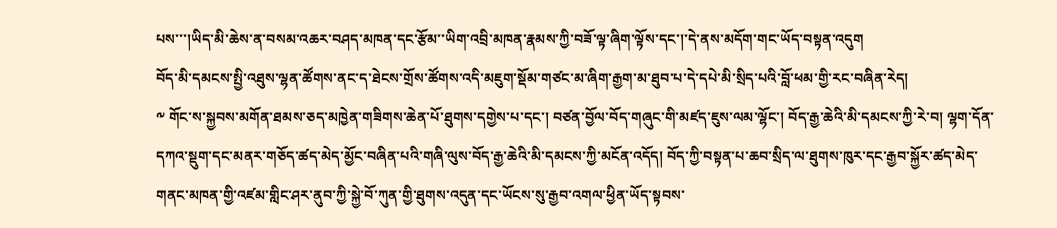པས་་་།ཡིད་མི་ཆེས་ན་བསམ་འཆར་བཤད་མཁན་དང་རྩོམ་་ཡིག་འབྲི་མཁན་རྣམས་ཀྱི་བཟོ་ལྟ་ཞིག་ལྟོས་དང་།་དེ་ནས་མདོག་གང་ཡོད་བསྟན་འདུག
བོད་མི་དམངས་སྤྱི་འཐུས་ལྷན་ཚོགས་ནང་ད་ཐེངས་གྲོས་ཚོགས་འདི་མཇུག་སྡོམ་གཙང་མ་ཞིག་རྒྱག་མ་ཐུབ་པ་དེ་དཔེ་མི་སྲིད་པའི་བློ་ཕམ་གྱི་རང་བཞིན་རེད།
༸ གོང་ས་སྐྱབས་མགོན་ཐམས་ཅད་མཁྱེན་གཟིགས་ཆེན་པོ་ཐུགས་དགྱེས་པ་དང་། བཙན་བྱོལ་བོད་གཞུང་གི་མཛད་ཇུས་ལམ་ལྷོང་། བོད་རྒྱ་ཆེའི་མི་དམངས་ཀྱི་རེ་བ། ལྷག་དོན་དཀའ་སྡུག་དང་མནར་གཅོད་ཚད་མེད་མྱོང་བཞིན་པའི་གཞི་ལུས་བོད་རྒྱ་ཆེའི་མི་དམངས་ཀྱི་མངོན་འདོད། བོད་ཀྱི་བསྟན་པ་ཆབ་སྲིད་ལ་ཐུགས་ཁུར་དང་རྒྱབ་སྐྱོར་ཚད་མེད་གནང་མཁན་གྱི་འཛམ་གླིང་ཤར་ནུབ་ཀྱི་སྐྱེ་བོ་ཀུན་གྱི་ཐུགས་འདུན་དང་ཡོངས་སུ་རྒྱབ་འགལ་ཕྱིན་ཡོད་སྟབས་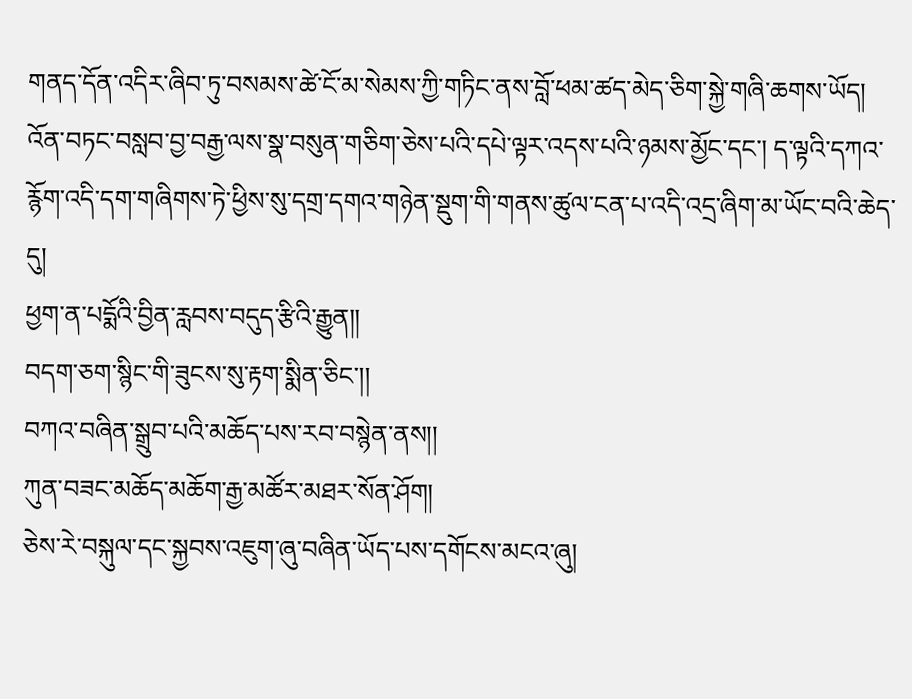གནད་དོན་འདིར་ཞིབ་ཏུ་བསམས་ཚེ་ངོ་མ་སེམས་ཀྱི་གཏིང་ནས་བློ་ཕམ་ཚད་མེད་ཅིག་སྐྱེ་གཞི་ཆགས་ཡོད།
འོན་བཏང་བསླབ་བྱ་བརྒྱ་ལས་སྣ་བསུན་གཅིག་ཅེས་པའི་དཔེ་ལྟར་འདས་པའི་ཉམས་མྱོང་དང་། ད་ལྟའི་དཀའ་རྙོག་འདི་དག་གཞིགས་ཏེ་ཕྱིས་སུ་དགྲ་དགའ་གཉེན་སྡུག་གི་གནས་ཚུལ་ངན་པ་འདི་འདྲ་ཞིག་མ་ཡོང་བའི་ཆེད་དུ།
ཕྱག་ན་པདྨོའི་བྱིན་རླབས་བདུད་རྩིའི་རྒྱུན།།
བདག་ཅག་སྙིང་གི་ཟུངས་སུ་རྟག་སྨིན་ཅིང་།།
བཀའ་བཞིན་སྒྲུབ་པའི་མཆོད་པས་རབ་བསྙེན་ནས།།
ཀུན་བཟང་མཆོད་མཆོག་རྒྱ་མཚོར་མཐར་སོན་ཤོག།
ཅེས་རེ་བསྐུལ་དང་སྐྱབས་འཇུག་ཞུ་བཞིན་ཡོད་པས་དགོངས་མངའ་ཞུ།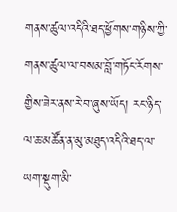གནས་ཚུལ་འདིའི་ཐད་ཕྱོགས་གཉིས་ཀྱི་གནས་ཚུལ་ལ་བསམ་བློ་གཏོང་རོགས་གྱིས་ཟེར་ནས་རེ་བ་ཞུས་ཡོད། རང་ཉིད་ལ་ཆ་མཚོན་ན་མུ་མཐུད་འདིའི་ཐད་ལ་ཡག་སྡུག་མི་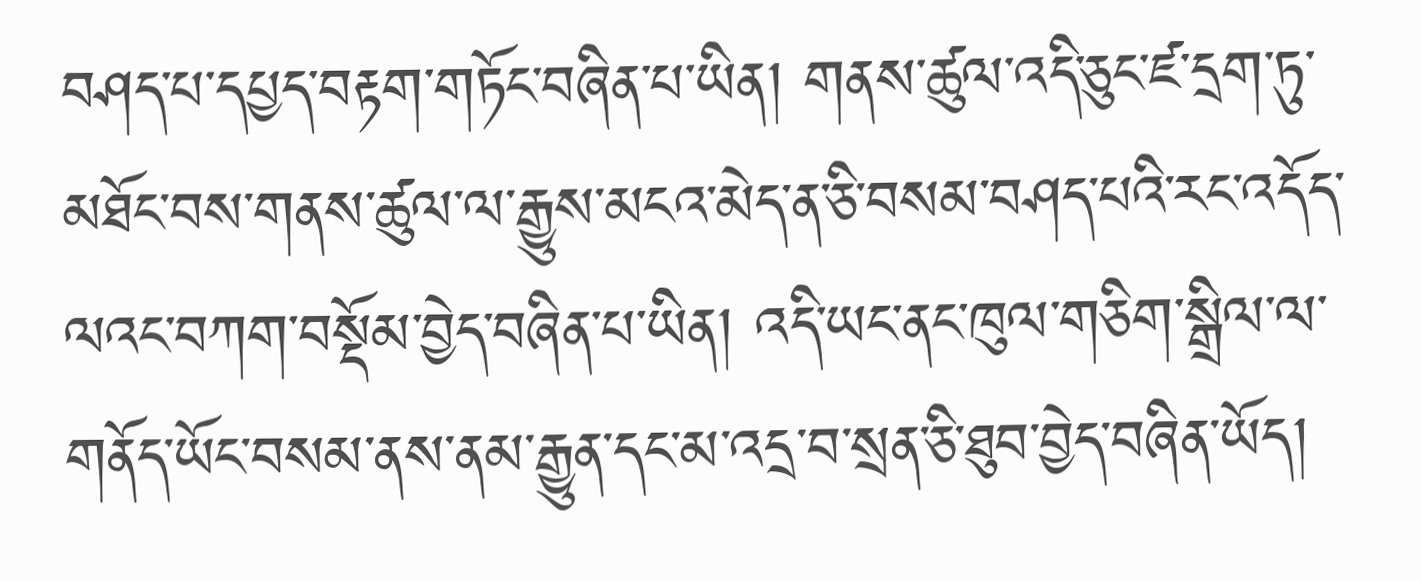བཤད་པ་དཔྱད་བརྟག་གཏོང་བཞིན་པ་ཡིན། གནས་ཚུལ་འདི་ཅུང་ཛ་དྲག་ཏུ་མཐོང་བས་གནས་ཚུལ་ལ་རྒྱུས་མངའ་མེད་ན་ཅི་བསམ་བཤད་པའི་རང་འདོད་ལའང་བཀག་བསྡོམ་བྱེད་བཞིན་པ་ཡིན། འདི་ཡང་ནང་ཁུལ་གཅིག་སྒྲིལ་ལ་གནོད་ཡོང་བསམ་ནས་ནམ་རྒྱུན་དང་མ་འདྲ་བ་སྲན་ཅི་ཐུབ་བྱེད་བཞིན་ཡོད།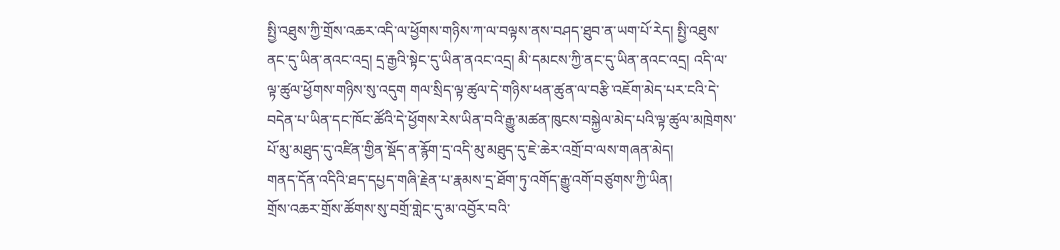སྤྱི་འཐུས་ཀྱི་གྲོས་འཆར་འདི་ལ་ཕྱོགས་གཉིས་ཀ་ལ་བལྟས་ནས་བཤད་ཐུབ་ན་ཡག་པོ་རེད། སྤྱི་འཐུས་ནང་དུ་ཡིན་ནའང་འདྲ། དྲ་རྒྱའི་སྟེང་དུ་ཡིན་ནའང་འདྲ། མི་དམངས་ཀྱི་ནང་དུ་ཡིན་ནའང་འདྲ། འདི་ལ་ལྟ་ཚུལ་ཕྱོགས་གཉིས་སུ་འདུག གལ་སྲིད་ལྟ་ཚུལ་དེ་གཉིས་ཕན་ཚུན་ལ་བརྩི་འཇོག་མེད་པར་ངའི་དེ་བདེན་པ་ཡིན་དང་ཁོང་ཚོའི་དེ་ཕྱོགས་རེས་ཡིན་བའི་རྒྱུ་མཚན་ཁུངས་བསྐྱེལ་མེད་པའི་ལྟ་ཚུལ་མཁྲེགས་པོ་མུ་མཐུད་དུ་འཛིན་གྱིན་སྡོད་ན་རྙོག་དྲ་འདི་མུ་མཐུད་དུ་ཇེ་ཆེར་འགྲོ་བ་ལས་གཞན་མེད།
གནད་དོན་འདིའི་ཐད་དཔྱད་གཞི་རྗེན་པ་རྣམས་དྲ་ཐོག་ཏུ་འགོད་རྒྱུ་འགོ་བཙུགས་ཀྱི་ཡིན།
གྲོས་འཆར་གྲོས་ཚོགས་སུ་བགྲོ་གླེང་དུ་མ་འབྱོར་བའི་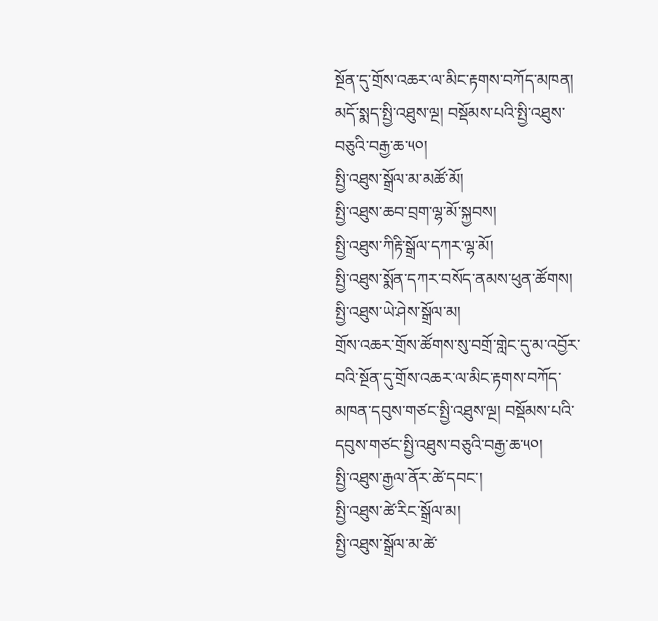སྔོན་དུ་གྲོས་འཆར་ལ་མིང་རྟགས་བཀོད་མཁན།
མདོ་སྨད་སྤྱི་འཐུས་ལྔ། བསྡོམས་པའི་སྤྱི་འཐུས་བཅུའི་བརྒྱ་ཆ་༥༠།
སྤྱི་འཐུས་སྒྲོལ་མ་མཚོ་མོ།
སྤྱི་འཐུས་ཆབ་བྲག་ལྷ་མོ་སྐྱབས།
སྤྱི་འཐུས་ཀིརྟི་སྒྲོལ་དཀར་ལྷ་མོ།
སྤྱི་འཐུས་སྨོན་དཀར་བསོད་ནམས་ཕུན་ཚོགས།
སྤྱི་འཐུས་ཡེ་ཤེས་སྒྲོལ་མ།
གྲོས་འཆར་གྲོས་ཚོགས་སུ་བགྲོ་གླེང་དུ་མ་འབྱོར་བའི་སྔོན་དུ་གྲོས་འཆར་ལ་མིང་རྟགས་བཀོད་མཁན་དབུས་གཙང་སྤྱི་འཐུས་ལྔ། བསྡོམས་པའི་དབུས་གཙང་སྤྱི་འཐུས་བཅུའི་བརྒྱ་ཆ་༥༠།
སྤྱི་འཐུས་རྒྱལ་ནོར་ཚེ་དབང་།
སྤྱི་འཐུས་ཚེ་རིང་སྒྲོལ་མ།
སྤྱི་འཐུས་སྒྲོལ་མ་ཚེ་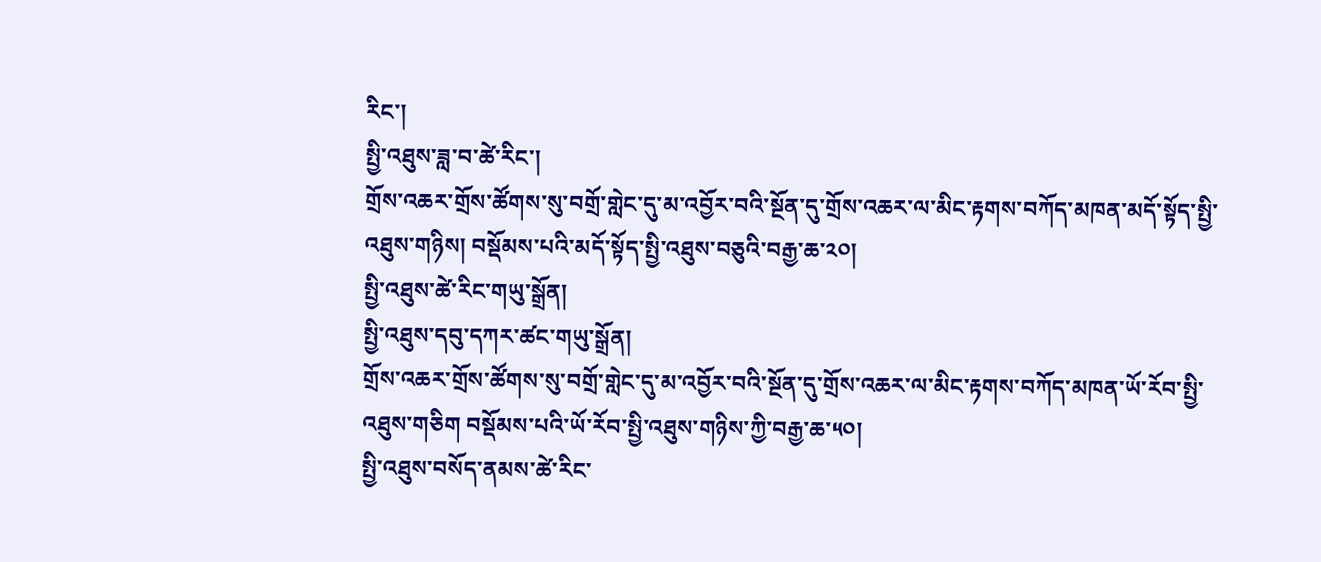རིང་།
སྤྱི་འཐུས་ཟླ་བ་ཚེ་རིང་།
གྲོས་འཆར་གྲོས་ཚོགས་སུ་བགྲོ་གླེང་དུ་མ་འབྱོར་བའི་སྔོན་དུ་གྲོས་འཆར་ལ་མིང་རྟགས་བཀོད་མཁན་མདོ་སྟོད་སྤྱི་འཐུས་གཉིས། བསྡོམས་པའི་མདོ་སྟོད་སྤྱི་འཐུས་བཅུའི་བརྒྱ་ཆ་༢༠།
སྤྱི་འཐུས་ཚེ་རིང་གཡུ་སྒྲོན།
སྤྱི་འཐུས་དབུ་དཀར་ཚང་གཡུ་སྒྲོན།
གྲོས་འཆར་གྲོས་ཚོགས་སུ་བགྲོ་གླེང་དུ་མ་འབྱོར་བའི་སྔོན་དུ་གྲོས་འཆར་ལ་མིང་རྟགས་བཀོད་མཁན་ཡོ་རོབ་སྤྱི་འཐུས་གཅིག བསྡོམས་པའི་ཡོ་རོབ་སྤྱི་འཐུས་གཉིས་ཀྱི་བརྒྱ་ཆ་༥༠།
སྤྱི་འཐུས་བསོད་ནམས་ཚེ་རིང་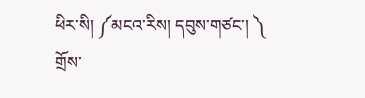ཕིར་སི། ༼མངའ་རིས། དབུས་གཙང་། ༽
གྲོས་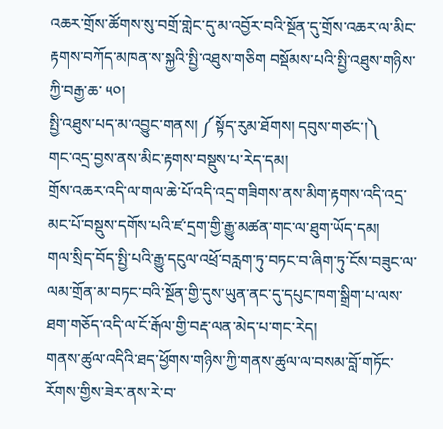འཆར་གྲོས་ཚོགས་སུ་བགྲོ་གླེང་དུ་མ་འབྱོར་བའི་སྔོན་དུ་གྲོས་འཆར་ལ་མིང་རྟགས་བཀོད་མཁན་ས་སྐྱའི་སྤྱི་འཐུས་གཅིག བསྡོམས་པའི་སྤྱི་འཐུས་གཉིས་ཀྱི་བརྒྱ་ཆ་ ༥༠།
སྤྱི་འཐུས་པད་མ་འབྱུང་གནས། ༼སྟོད་རུམ་ཐོགས། དབུས་གཙང་།༽
གང་འདྲ་བྱས་ནས་མིང་རྟགས་བསྡུས་པ་རེད་དམ།
གྲོས་འཆར་འདི་ལ་གལ་ཆེ་པོ་འདི་འདྲ་གཟིགས་ནས་མིག་རྟགས་འདི་འདྲ་མང་པོ་བསྡུས་དགོས་པའི་ཛ་དྲག་གྱི་རྒྱུ་མཚན་གང་ལ་ཐུག་ཡོད་དམ།
གལ་སྲིད་བོད་སྤྱི་པའི་རྒྱུ་དངུལ་འཕྲོ་བརླག་ཏུ་བཏང་བ་ཞིག་ཏུ་ངོས་བཟུང་ལ་ལམ་གྲོན་མ་བཏང་བའི་སྔོན་གྱི་དུས་ཡུན་ནང་དུ་དཔུང་ཁག་སྒྲིག་པ་ལས་ཐག་གཅོད་འདི་ལ་ངོ་རྒོལ་གྱི་བརྡ་ལན་མེད་པ་གང་རེད།
གནས་ཚུལ་འདིའི་ཐད་ཕྱོགས་གཉིས་ཀྱི་གནས་ཚུལ་ལ་བསམ་བློ་གཏོང་རོགས་གྱིས་ཟེར་ནས་རེ་བ་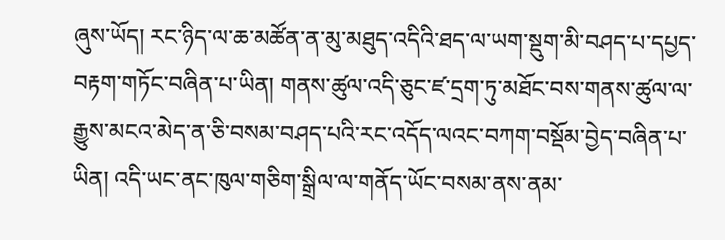ཞུས་ཡོད། རང་ཉིད་ལ་ཆ་མཚོན་ན་མུ་མཐུད་འདིའི་ཐད་ལ་ཡག་སྡུག་མི་བཤད་པ་དཔྱད་བརྟག་གཏོང་བཞིན་པ་ཡིན། གནས་ཚུལ་འདི་ཅུང་ཛ་དྲག་ཏུ་མཐོང་བས་གནས་ཚུལ་ལ་རྒྱུས་མངའ་མེད་ན་ཅི་བསམ་བཤད་པའི་རང་འདོད་ལའང་བཀག་བསྡོམ་བྱེད་བཞིན་པ་ཡིན། འདི་ཡང་ནང་ཁུལ་གཅིག་སྒྲིལ་ལ་གནོད་ཡོང་བསམ་ནས་ནམ་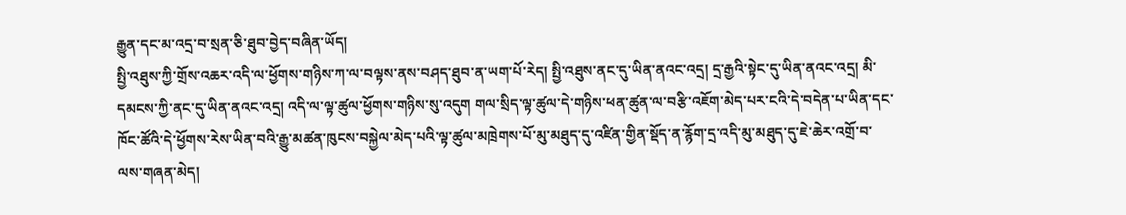རྒྱུན་དང་མ་འདྲ་བ་སྲན་ཅི་ཐུབ་བྱེད་བཞིན་ཡོད།
སྤྱི་འཐུས་ཀྱི་གྲོས་འཆར་འདི་ལ་ཕྱོགས་གཉིས་ཀ་ལ་བལྟས་ནས་བཤད་ཐུབ་ན་ཡག་པོ་རེད། སྤྱི་འཐུས་ནང་དུ་ཡིན་ནའང་འདྲ། དྲ་རྒྱའི་སྟེང་དུ་ཡིན་ནའང་འདྲ། མི་དམངས་ཀྱི་ནང་དུ་ཡིན་ནའང་འདྲ། འདི་ལ་ལྟ་ཚུལ་ཕྱོགས་གཉིས་སུ་འདུག གལ་སྲིད་ལྟ་ཚུལ་དེ་གཉིས་ཕན་ཚུན་ལ་བརྩི་འཇོག་མེད་པར་ངའི་དེ་བདེན་པ་ཡིན་དང་ཁོང་ཚོའི་དེ་ཕྱོགས་རེས་ཡིན་བའི་རྒྱུ་མཚན་ཁུངས་བསྐྱེལ་མེད་པའི་ལྟ་ཚུལ་མཁྲེགས་པོ་མུ་མཐུད་དུ་འཛིན་གྱིན་སྡོད་ན་རྙོག་དྲ་འདི་མུ་མཐུད་དུ་ཇེ་ཆེར་འགྲོ་བ་ལས་གཞན་མེད།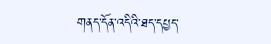གནད་དོན་འདིའི་ཐད་དཔྱད་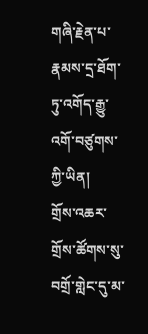གཞི་རྗེན་པ་རྣམས་དྲ་ཐོག་ཏུ་འགོད་རྒྱུ་འགོ་བཙུགས་ཀྱི་ཡིན།
གྲོས་འཆར་གྲོས་ཚོགས་སུ་བགྲོ་གླེང་དུ་མ་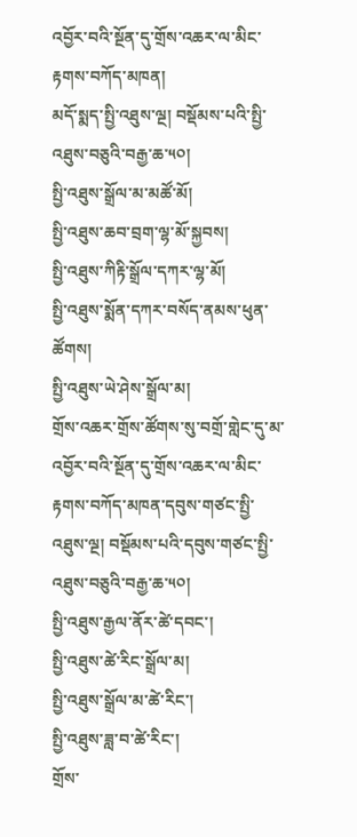འབྱོར་བའི་སྔོན་དུ་གྲོས་འཆར་ལ་མིང་རྟགས་བཀོད་མཁན།
མདོ་སྨད་སྤྱི་འཐུས་ལྔ། བསྡོམས་པའི་སྤྱི་འཐུས་བཅུའི་བརྒྱ་ཆ་༥༠།
སྤྱི་འཐུས་སྒྲོལ་མ་མཚོ་མོ།
སྤྱི་འཐུས་ཆབ་བྲག་ལྷ་མོ་སྐྱབས།
སྤྱི་འཐུས་ཀིརྟི་སྒྲོལ་དཀར་ལྷ་མོ།
སྤྱི་འཐུས་སྨོན་དཀར་བསོད་ནམས་ཕུན་ཚོགས།
སྤྱི་འཐུས་ཡེ་ཤེས་སྒྲོལ་མ།
གྲོས་འཆར་གྲོས་ཚོགས་སུ་བགྲོ་གླེང་དུ་མ་འབྱོར་བའི་སྔོན་དུ་གྲོས་འཆར་ལ་མིང་རྟགས་བཀོད་མཁན་དབུས་གཙང་སྤྱི་འཐུས་ལྔ། བསྡོམས་པའི་དབུས་གཙང་སྤྱི་འཐུས་བཅུའི་བརྒྱ་ཆ་༥༠།
སྤྱི་འཐུས་རྒྱལ་ནོར་ཚེ་དབང་།
སྤྱི་འཐུས་ཚེ་རིང་སྒྲོལ་མ།
སྤྱི་འཐུས་སྒྲོལ་མ་ཚེ་རིང་།
སྤྱི་འཐུས་ཟླ་བ་ཚེ་རིང་།
གྲོས་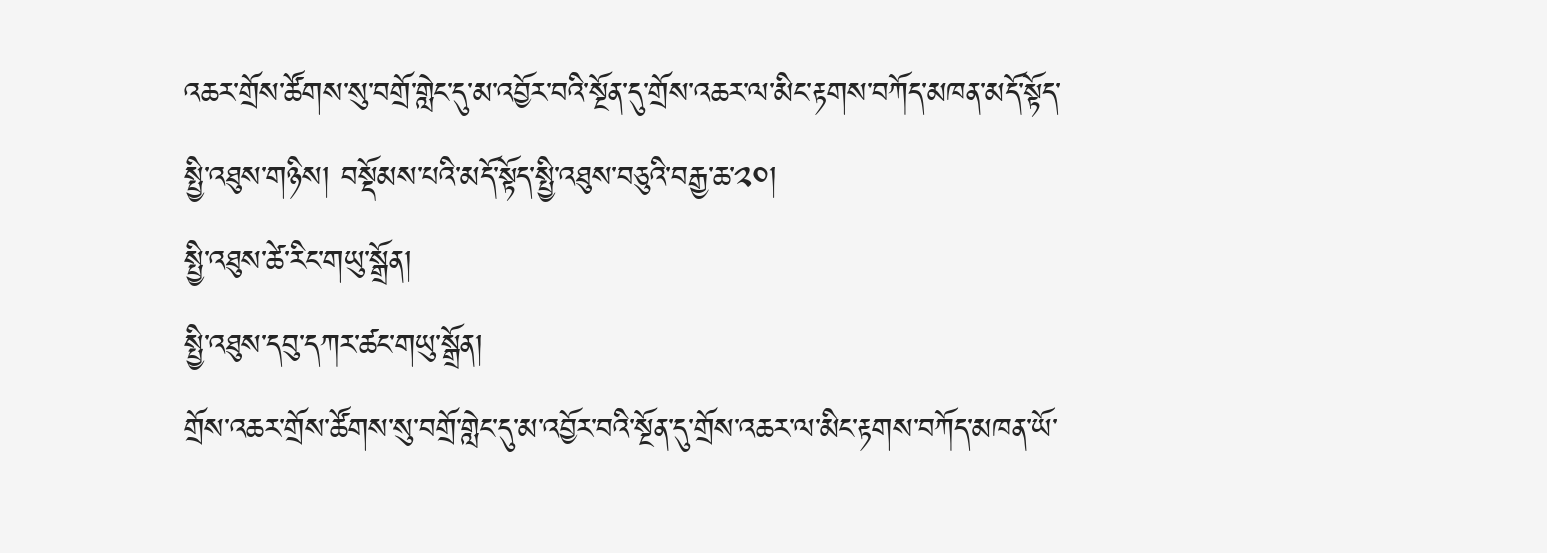འཆར་གྲོས་ཚོགས་སུ་བགྲོ་གླེང་དུ་མ་འབྱོར་བའི་སྔོན་དུ་གྲོས་འཆར་ལ་མིང་རྟགས་བཀོད་མཁན་མདོ་སྟོད་སྤྱི་འཐུས་གཉིས། བསྡོམས་པའི་མདོ་སྟོད་སྤྱི་འཐུས་བཅུའི་བརྒྱ་ཆ་༢༠།
སྤྱི་འཐུས་ཚེ་རིང་གཡུ་སྒྲོན།
སྤྱི་འཐུས་དབུ་དཀར་ཚང་གཡུ་སྒྲོན།
གྲོས་འཆར་གྲོས་ཚོགས་སུ་བགྲོ་གླེང་དུ་མ་འབྱོར་བའི་སྔོན་དུ་གྲོས་འཆར་ལ་མིང་རྟགས་བཀོད་མཁན་ཡོ་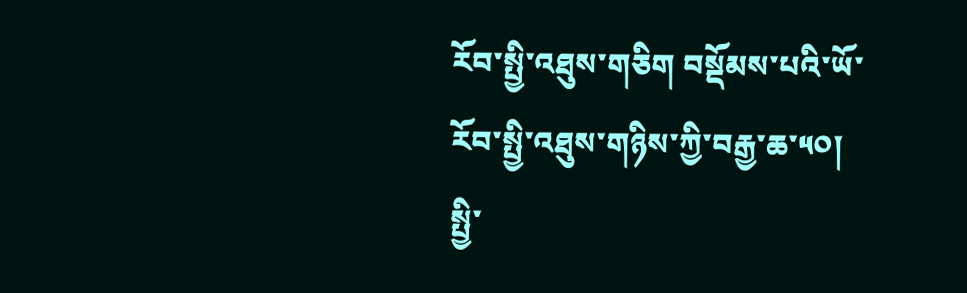རོབ་སྤྱི་འཐུས་གཅིག བསྡོམས་པའི་ཡོ་རོབ་སྤྱི་འཐུས་གཉིས་ཀྱི་བརྒྱ་ཆ་༥༠།
སྤྱི་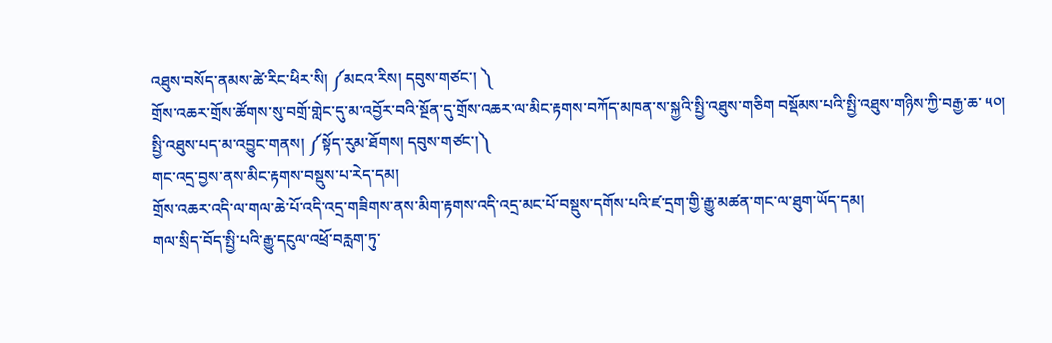འཐུས་བསོད་ནམས་ཚེ་རིང་ཕིར་སི། ༼མངའ་རིས། དབུས་གཙང་། ༽
གྲོས་འཆར་གྲོས་ཚོགས་སུ་བགྲོ་གླེང་དུ་མ་འབྱོར་བའི་སྔོན་དུ་གྲོས་འཆར་ལ་མིང་རྟགས་བཀོད་མཁན་ས་སྐྱའི་སྤྱི་འཐུས་གཅིག བསྡོམས་པའི་སྤྱི་འཐུས་གཉིས་ཀྱི་བརྒྱ་ཆ་ ༥༠།
སྤྱི་འཐུས་པད་མ་འབྱུང་གནས། ༼སྟོད་རུམ་ཐོགས། དབུས་གཙང་།༽
གང་འདྲ་བྱས་ནས་མིང་རྟགས་བསྡུས་པ་རེད་དམ།
གྲོས་འཆར་འདི་ལ་གལ་ཆེ་པོ་འདི་འདྲ་གཟིགས་ནས་མིག་རྟགས་འདི་འདྲ་མང་པོ་བསྡུས་དགོས་པའི་ཛ་དྲག་གྱི་རྒྱུ་མཚན་གང་ལ་ཐུག་ཡོད་དམ།
གལ་སྲིད་བོད་སྤྱི་པའི་རྒྱུ་དངུལ་འཕྲོ་བརླག་ཏུ་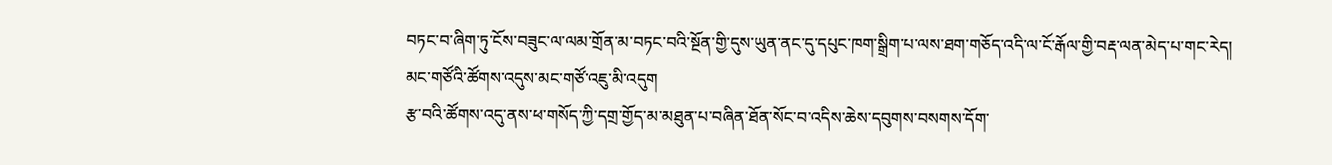བཏང་བ་ཞིག་ཏུ་ངོས་བཟུང་ལ་ལམ་གྲོན་མ་བཏང་བའི་སྔོན་གྱི་དུས་ཡུན་ནང་དུ་དཔུང་ཁག་སྒྲིག་པ་ལས་ཐག་གཅོད་འདི་ལ་ངོ་རྒོལ་གྱི་བརྡ་ལན་མེད་པ་གང་རེད།
མང་གཙོའི་ཚོགས་འདུས་མང་གཙོ་འཇུ་མི་འདུག
རྩ་བའི་ཚོགས་འདུ་ནས་ཕ་གསོད་ཀྱི་དགྲ་གྱོད་མ་མཐུན་པ་བཞིན་ཐོན་སོང་བ་འདིས་ཆེས་དབུགས་བསགས་དོག་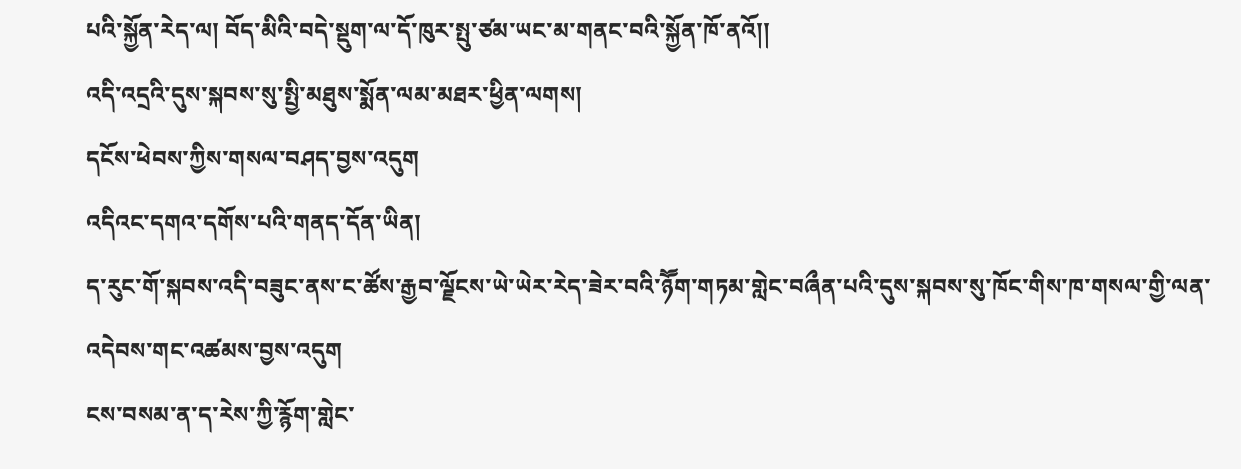པའི་སྐྱོན་རེད་ལ། བོད་མིའི་བདེ་སྡུག་ལ་དོ་ཁུར་སྤུ་ཙམ་ཡང་མ་གནང་བའི་སྐྱོན་ཁོ་ནའོ།།
འདི་འདྲའི་དུས་སྐབས་སུ་སྤྱི་མཐུས་སྨོན་ལམ་མཐར་ཕྱིན་ལགས།
དངོས་ཕེབས་ཀྱིས་གསལ་བཤད་བྱས་འདུག
འདིའང་དགའ་དགོས་པའི་གནད་དོན་ཡིན།
ད་རུང་གོ་སྐབས་འདི་བཟུང་ནས་ང་ཚོས་རྒྱབ་ལྗོངས་ཡེ་ཡེར་རེད་ཟེར་བའི་ཉཽག་གཏམ་གླེང་བཞྀན་པའི་དུས་སྐབས་སུ་ཁོང་གིས་ཁ་གསལ་གྱི་ལན་འདེབས་གང་འཚམས་བྱས་འདུག
ངས་བསམ་ན་ད་རེས་ཀྱི་རྙོག་གླེང་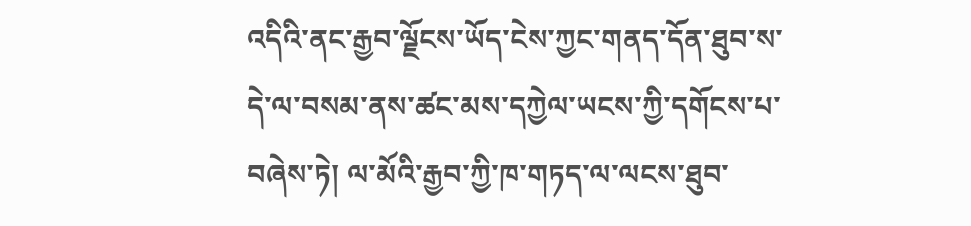འདིའི་ནང་རྒྱབ་ལྗོངས་ཡོད་ངེས་ཀྱང་གནད་དོན་ཐུབ་ས་དེ་ལ་བསམ་ནས་ཚང་མས་དཀྱེལ་ཡངས་ཀྱི་དགོངས་པ་བཞེས་ཏེ། ལ་མོའི་རྒྱབ་ཀྱི་ཁ་གཏད་ལ་ལངས་ཐུབ་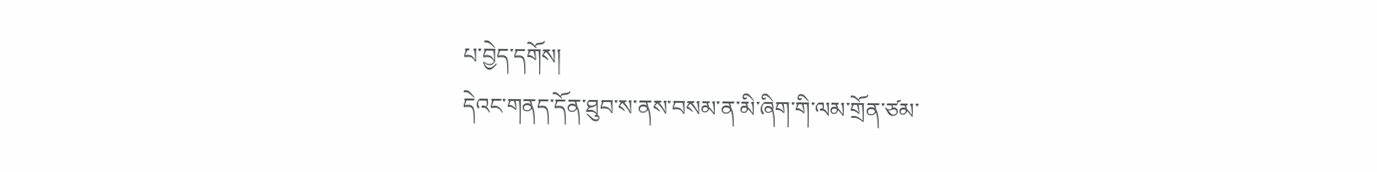པ་བྱེད་དགོས།
དེའང་གནད་དོན་ཐུབ་ས་ནས་བསམ་ན་མི་ཞིག་གི་ལམ་གྲོན་ཙམ་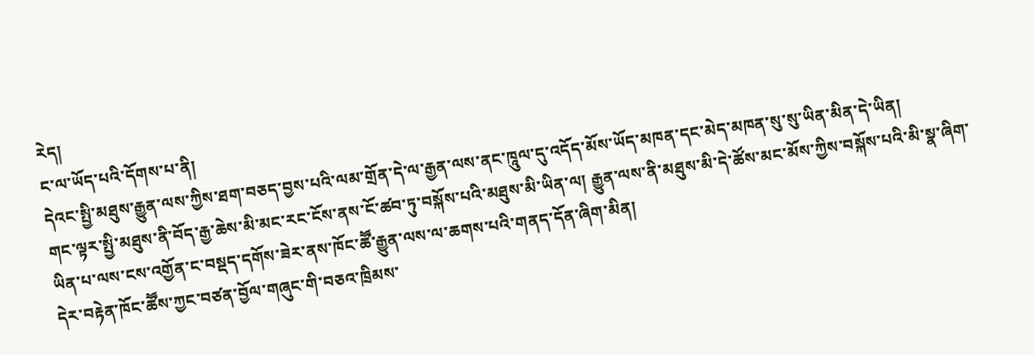རེད།
ང་ལ་ཡོད་པའི་དོགས་པ་ནི།
དེའང་སྤྱི་མཐུས་རྒྱུན་ལས་ཀྱིས་ཐག་བཅད་བྱས་པའི་ལམ་གྲོན་དེ་ལ་རྒྱན་ལས་ནང་ཁཱུལ་དུ་འདོད་མོས་ཡོད་མཁན་དང་མེད་མཁན་སུ་སུ་ཡིན་མིན་དེ་ཡིན།
གང་ལྟར་སྤྱི་མཐུས་ནི་བོད་རྒྱ་ཆེས་མི་མང་རང་ངོས་ནས་ངོ་ཚབ་ཏུ་བསྐོས་པའི་མཐུས་མི་ཡིན་ལ། རྒྱུན་ལས་ནི་མཐུས་མི་དེ་ཚོས་མང་མོས་ཀྱིས་བསྐོས་པའི་མི་སྣ་ཞིག་ཡིན་པ་ལས་ངས་འགྱོན་ང་བསྡད་དགོས་ཟེར་ནས་ཁོང་ཚཽ་རྒྱུན་ལས་ལ་ཆགས་པའི་གནད་དོན་ཞིག་མིན།
དེར་བརྟེན་ཁོང་ཚཽས་ཀྱང་བཙན་བྱོལ་གཞུང་གི་བཅའ་ཁྲིམས་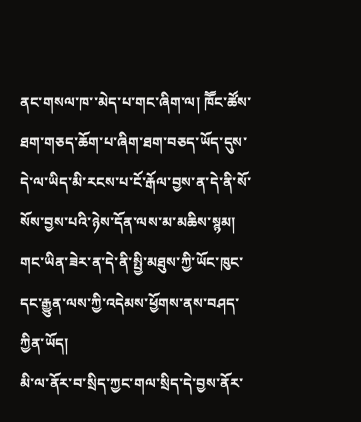ནང་གསལ་ཁ་་མེད་པ་གང་ཞིག་ལ། ཁཽང་ཚོས་ཐག་གཅད་ཆོག་པ་ཞིག་ཐག་བཅད་ཡོད་དུས་དེ་ལ་ཡིད་མི་རངས་པ་ངོ་རྒོལ་བྱས་ན་དེ་ནི་སོ་སོས་བྱས་པའི་ཉེས་དོན་ལས་མ་མཆིས་སྙམ།
གང་ཡིན་ཟེར་ན་དེ་ནི་སྤྱི་མཐུས་ཀྱི་ཡོང་ཁུང་དང་རྒྱུན་ལས་ཀྱི་འདེམས་ཕྱོགས་ནས་བཤད་ཀྱིན་ཡོད།
མི་ལ་ནོར་བ་སྲིད་ཀྱང་གལ་སྲིད་དེ་བྱས་ནོར་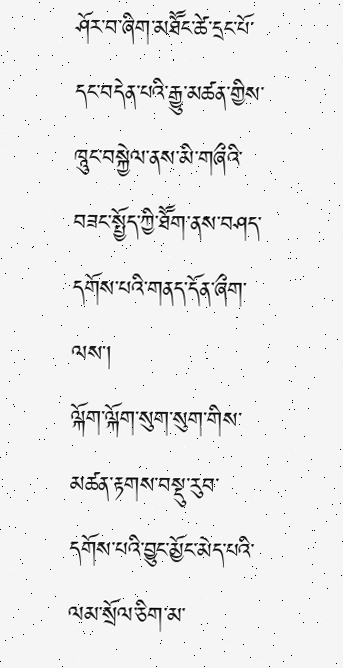ཤོར་བ་ཞིག་མཐཽང་ཚེ་དྲང་པོ་དང་བདེན་པའི་རྒྱུ་མཚན་གྱིས་ཁཱུང་བསྐྱེལ་ནས་མི་གཞྀའི་བཟང་སྤྱོད་ཀྱི་ཐཽག་ནས་བཤད་དགོས་པའི་གནད་དོན་ཞྀག་ལས་།
ལྐོག་ལྐོག་སུག་སུག་གིས་མཚན་རྟགས་བསྡུ་རུབ་དགོས་པའི་བྱུང་མྱོང་མེད་པའི་ལམ་སྲོལ་ཅིག་མ་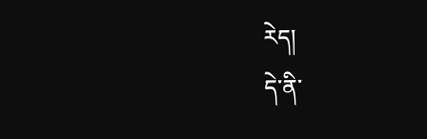རེད།
དེ་ནི་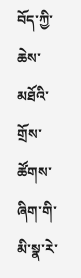བོད་ཀྱི་ཆེས་མཐོའི་གྲོས་ཚོགས་ཞིག་གི་མི་སྣ་རེ་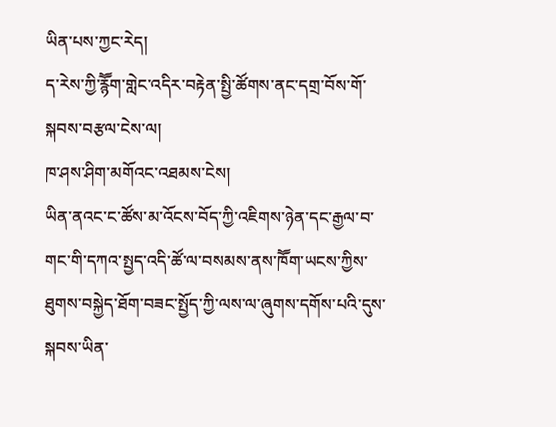ཡིན་པས་ཀྱང་རེད།
ད་རེས་ཀྱི་རྙཽག་གླེང་འདིར་བརྟེན་སྤྱི་ཚོགས་ནང་དགྲ་བོས་གོ་སྐབས་བརྩལ་ངེས་ལ།
ཁ་ཤས་ཤིག་མགོའང་འཐམས་ངེས།
ཡིན་ནའང་ང་ཚོས་མ་འོངས་བོད་ཀྱི་འཇིགས་ཉེན་དང་རྒྱལ་བ་གང་གི་དཀའ་སྤྱད་འདི་ཚོ་ལ་བསམས་ནས་ཁཽག་ཡངས་ཀྱིས་ཐུགས་བསྐྱེད་ཐོག་བཟང་སྤྱོད་ཀྱི་ལས་ལ་ཞུགས་དགོས་པའི་དུས་སྐབས་ཡིན་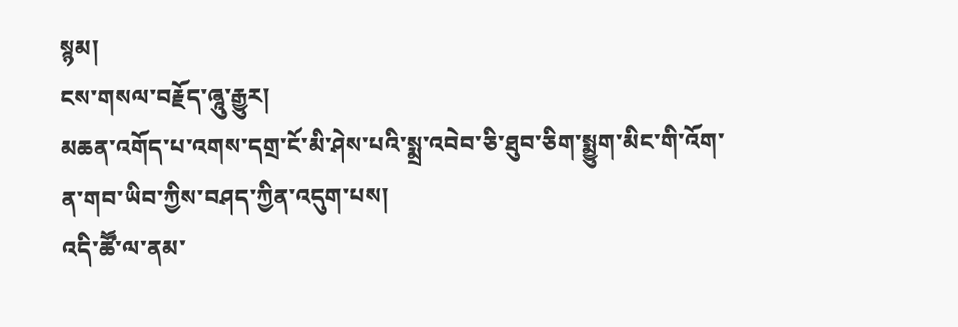སྙམ།
ངས་གསལ་བརྗོད་ཞཱུ་རྒྱུར།
མཆན་འགོད་པ་འགས་དགྲ་ངོ་མི་ཤེས་པའི་སྨྲ་འབེབ་ཅི་ཐུབ་ཅིག་སྨྱུག་མིང་གི་འོག་ན་གབ་ཡིབ་ཀྱིས་བཤད་ཀྱིན་འདུག་པས།
འདི་ཚཽ་ལ་ནམ་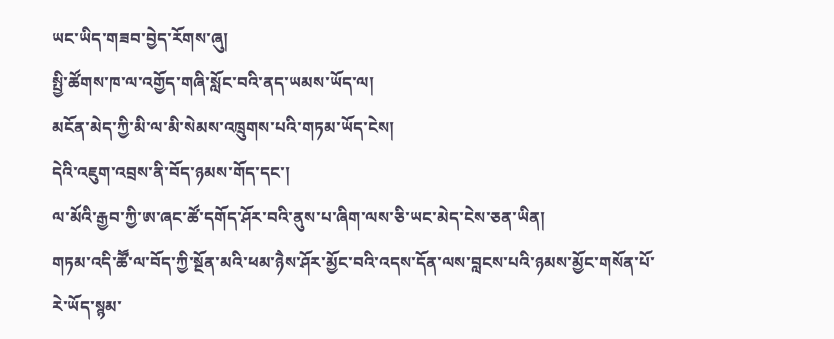ཡང་ཡིད་གཟབ་བྱེད་རོགས་ཞུ།
སྤྱི་ཚོགས་ཁ་ལ་འགྱོད་གཞི་སློང་བའི་ནད་ཡམས་ཡོད་ལ།
མངོན་མེད་ཀྱི་མི་ལ་མི་སེམས་འཁྲུགས་པའི་གཏམ་ཡོད་ངེས།
དེའི་འཇུག་འབྲས་ནི་བོད་ཉམས་གོད་དང་།
ལ་མོའི་རྒྱབ་ཀྱི་ཨ་ཞང་ཚོ་དགོད་ཤོར་བའི་ནུས་པ་ཞིག་ལས་ཅི་ཡང་མེད་ངེས་ཅན་ཡིན།
གཏམ་འདི་ཚཽ་ལ་བོད་ཀྱི་སྔོན་མའི་ཕམ་ཉཻས་ཤོར་མྱོང་བའི་འདས་དོན་ལས་བླངས་པའི་ཉམས་མྱོང་གསོན་པོ་རེ་ཡོད་སྙམ་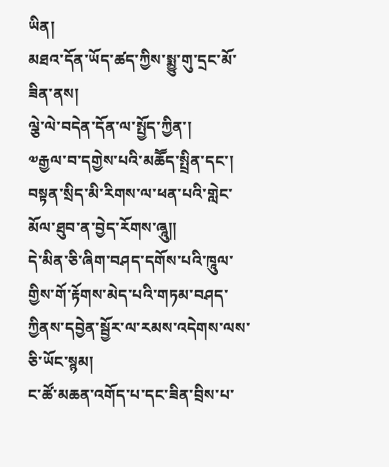ཡིན།
མཐའ་དོན་ཡོད་ཚད་ཀྱིས་སྨྱུ་གུ་དྲང་མོ་ཟིན་ནས།
ལྕེ་ལེ་བདེན་དོན་ལ་སྤྱོད་ཀྱིན་།
༧རྒྱལ་བ་དགྱེས་པའི་མཆཽད་སྤྲིན་དང་།
བསྟན་སྲིད་མི་རིགས་ལ་ཕན་པའི་གླེང་མོལ་ཐུབ་ན་བྱེད་རོགས་ཞཱུ།།
དེ་མིན་ཅི་ཞིག་བཤད་དགོས་པའི་ཁཱུལ་གྱིས་གོ་རྟོགས་མེད་པའི་གཏམ་བཤད་ཀྱིནས་དབྱེན་སྦྱོར་ལ་རམས་འདེགས་ལས་ཅི་ཡོང་སྙམ།
ང་ཚོ་མཆན་འགོད་པ་དང་ཟིན་བྲིས་པ་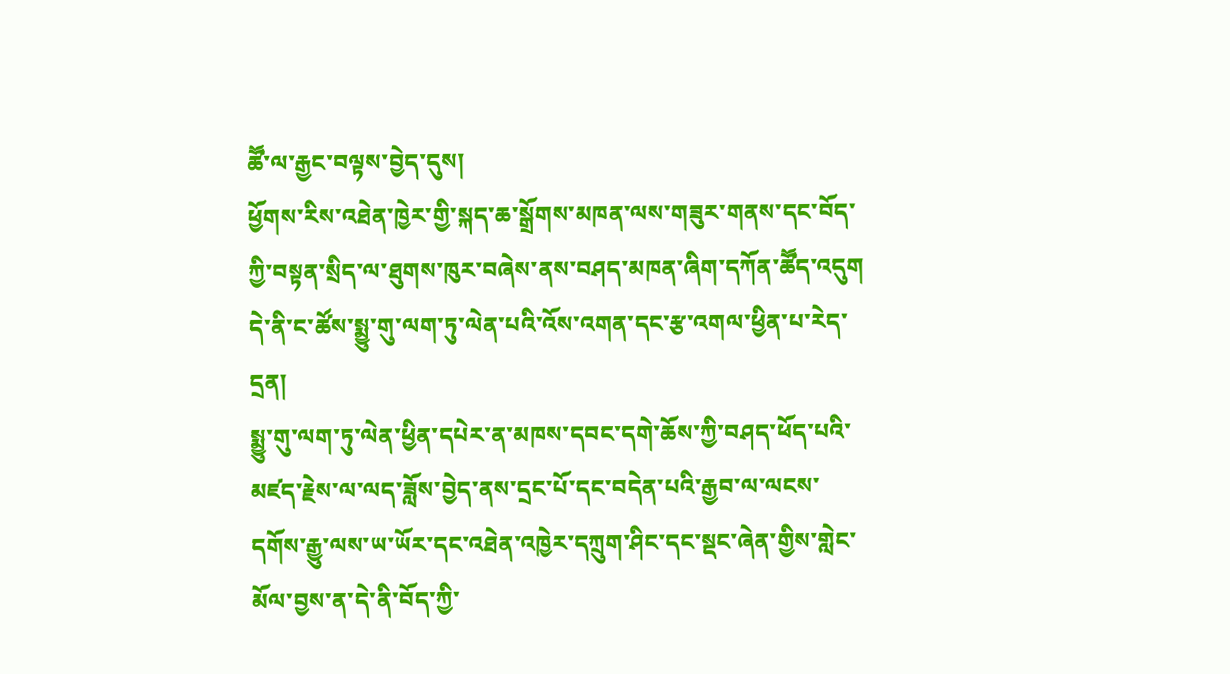ཚཽ་ལ་རྒྱང་བལྟས་བྱེད་དུས།
ཕྱོགས་རིས་འཐེན་ཁྱེར་གྱི་སྐད་ཆ་སྒྲོགས་མཁན་ལས་གཟུར་གནས་དང་བོད་ཀྱི་བསྟན་སྲིད་ལ་ཐུགས་ཁུར་བཞེས་ནས་བཤད་མཁན་ཞིག་དཀོན་ཚཽད་འདུག
དེ་ནི་ང་ཚོས་སྨྱུ་གུ་ལག་ཏུ་ལེན་པའི་འོས་འགན་དང་རྩ་འགལ་ཕྱིན་པ་རེད་དྲན།
སྨྱུ་གུ་ལག་ཏུ་ལེན་ཕྱིན་དཔེར་ན་མཁས་དབང་དགེ་ཆོས་ཀྱི་བཤད་ཕོད་པའི་མཛད་རྗེས་ལ་ལད་ཟློས་བྱེད་ནས་དྲང་པོ་དང་བདེན་པའི་རྒྱབ་ལ་ལངས་དགོས་རྒྱུ་ལས་ཡ་ཡོར་དང་འཐེན་འཁྱེར་དཀྲུག་ཤིང་དང་སྡང་ཞེན་གྱིས་གླེང་མོལ་བྱས་ན་དེ་ནི་བོད་ཀྱི་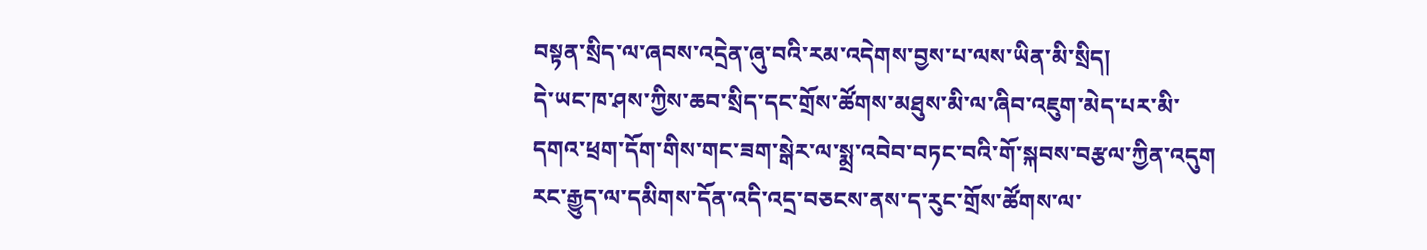བསྟན་སྲིད་ལ་ཞབས་འདྲེན་ཞུ་བའི་རམ་འདེགས་བྱས་པ་ལས་ཡིན་མི་སྲིད།
དེ་ཡང་ཁ་ཤས་ཀྱིས་ཆབ་སྲིད་དང་གྲོས་ཚོགས་མཐུས་མི་ལ་ཞིབ་འཇུག་མེད་པར་མི་དགའ་ཕྲག་དོག་གིས་གང་ཟག་སྒེར་ལ་སྨྲ་འབེབ་བཏང་བའི་གོ་སྐབས་བརྩལ་ཀྱིན་འདུག
རང་རྒྱུད་ལ་དམིགས་དོན་འདི་འདྲ་བཅངས་ནས་ད་རུང་གྲོས་ཚོགས་ལ་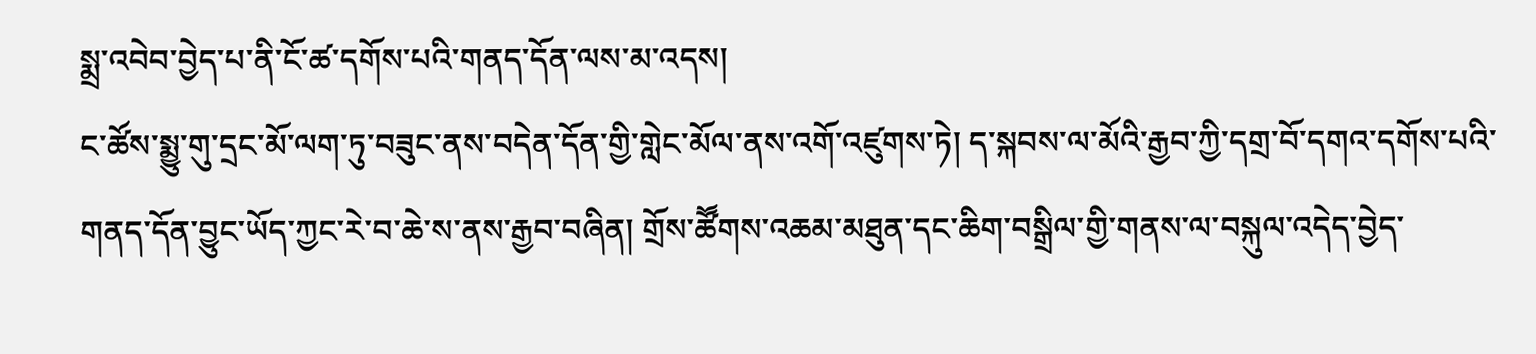སྨྲ་འབེབ་བྱེད་པ་ནི་ངོ་ཚ་དགོས་པའི་གནད་དོན་ལས་མ་འདས།
ང་ཚོས་སྨྱུ་གུ་དྲང་མོ་ལག་ཏུ་བཟུང་ནས་བདེན་དོན་གྱི་གླེང་མོལ་ནས་འགོ་འཛུགས་ཏེ། ད་སྐབས་ལ་མོའི་རྒྱབ་ཀྱི་དགྲ་བོ་དགའ་དགོས་པའི་གནད་དོན་བྱུང་ཡོད་ཀྱང་རེ་བ་ཆེ་ས་ནས་རྒྱབ་བཞིན། གྲོས་ཚཽགས་འཆམ་མཐུན་དང་ཆིག་བསྒྲིལ་གྱི་གནས་ལ་བསྐུལ་འདེད་བྱེད་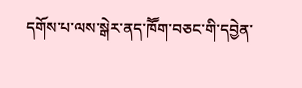དགོས་པ་ལས་སྒེར་ནད་ཁཽག་བཅང་གི་དབྱེན་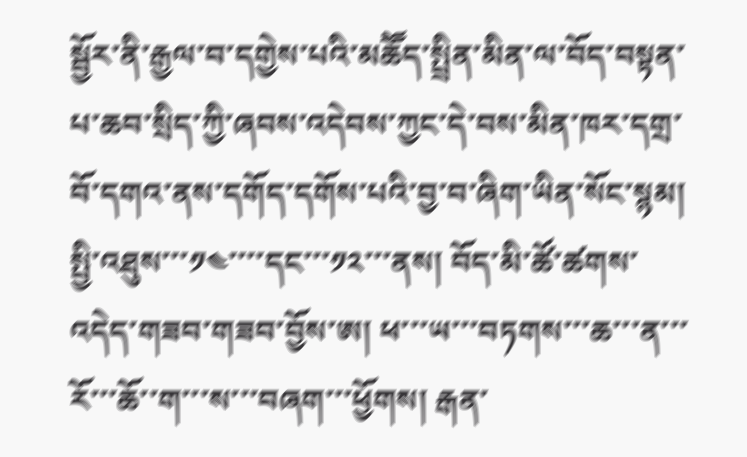སྦྱོར་ནི་རྒྱལ་བ་དགྱེས་པའི་མཆཽད་སྤྲིན་མིན་ལ་བོད་བསྟན་པ་ཆབ་སྲིད་ཀྱི་ཞབས་འདེབས་ཀྱང་དེ་བས་མིན་ཁར་དགྲ་བོ་དགའ་ནས་དགོད་དགོས་པའི་བྱ་བ་ཞིག་ཡིན་སོང་སྙམ།
སྤྱི་འཐུས་་་༡༤་་་་དང་་་༡༢་་་ནས། བོད་མི་ཚོ་ཚགས་འདེད་གཟབ་གཟབ་བྱོས་ཨ། ཕ་་་ཡ་་་བཏགས་་་ཆ་་་ན་་་རོ་་་ཆོ་་ག་་་ས་་་བཞག་་་ཕྱོགས། རྒན་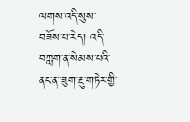ལགས་འདི་སུས་བཟོས་པ་རེད། འདི་བཀླག་ན་སེམས་པའི་ནང་ན་་ཟུག་རྔུ་གཏེར་གྱི་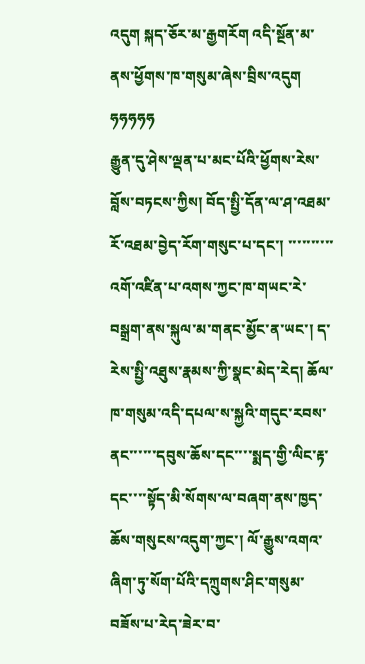འདུག སྐད་ཅོར་མ་རྒྱགརོག འདི་སྔོན་མ་ནས་ཕྱོགས་ཁ་གསུམ་ཞེས་བྲིས་འདུག
ཧཧཧཧཧ
རྒྱུན་དུ་ཤེས་ལྡན་པ་མང་པོའི་ཕྱོགས་རེས་བློས་བཏངས་ཀྱིས། བོད་སྤྱི་དོན་ལ་ཤ་འཐམ་རོ་འཐམ་བྱེད་རོག་གསུང་པ་དང་། ་་་་་་་་་་
འགོ་འཛིན་པ་འགས་ཀྱང་ཁ་གཡང་རེ་བསྒྲག་ནས་སྐུལ་མ་གནང་མྱོང་ན་ཡང་། ད་རེས་སྤྱི་འཐུས་རྣམས་ཀྱི་སྣང་མེད་རེད། ཆོལ་ཁ་གསུམ་འདི་དཔལ་ས་སྐྱའི་གདུང་རབས་ནང་་་་་་དབུས་ཆོས་དང་་་་སྨད་གྱི་ལིང་རྟ་དང་་་་སྟོད་མི་སོགས་ལ་བཞག་ནས་ཁྱད་ཆོས་གསུངས་འདུག་ཀྱང་། ལོ་རྒྱུས་འགའ་ཞིག་ཏུ་སོག་པོའི་དཀྲུགས་ཤིང་གསུམ་བཟོས་པ་རེད་ཟེར་བ་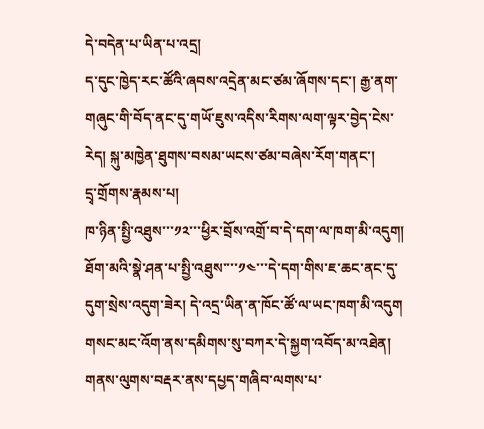དེ་བདེན་པ་ཡིན་པ་འདྲ།
ད་དུང་ཁྱེད་རང་ཚོའི་ཞབས་འདྲེན་མང་ཙམ་ཞོགས་དང་། རྒྱ་ནག་གཞུང་གི་བོད་ནང་དུ་གཡོ་ཇུས་འདིས་རིགས་ལག་ལྟར་བྱེད་ངེས་རེད། སྐུ་མཁྱེན་ཐུགས་བསམ་ཡངས་ཙམ་བཞེས་རོག་གནང་།
དྲྭ་གྲོགས་རྣམས་པ།
ཁ་ཉིན་སྤྱི་འཐུས་་་༡༢་་་ཕྱིར་བྲོས་འགྲོ་བ་དེ་དག་ལ་ཁག་མི་འདུག། ཐོག་མའི་སྣེ་ཤན་པ་སྤྱི་འཐུས་་་་༡༤་་་དེ་དག་གིས་ཇ་ཆང་ནང་དུ་དུག་སྲེས་འདུག་ཟེར། དེ་འདྲ་ཡིན་ན་ཁོང་ཚོ་ལ་ཡང་ཁག་མི་འདུག གསང་མང་འོག་ནས་དམིགས་སུ་བཀར་དེ་སྐྱག་འབོད་མ་འཐེན། གནས་ལུགས་བརྡར་ནས་དཔྱད་གཞིབ་ལགས་པ་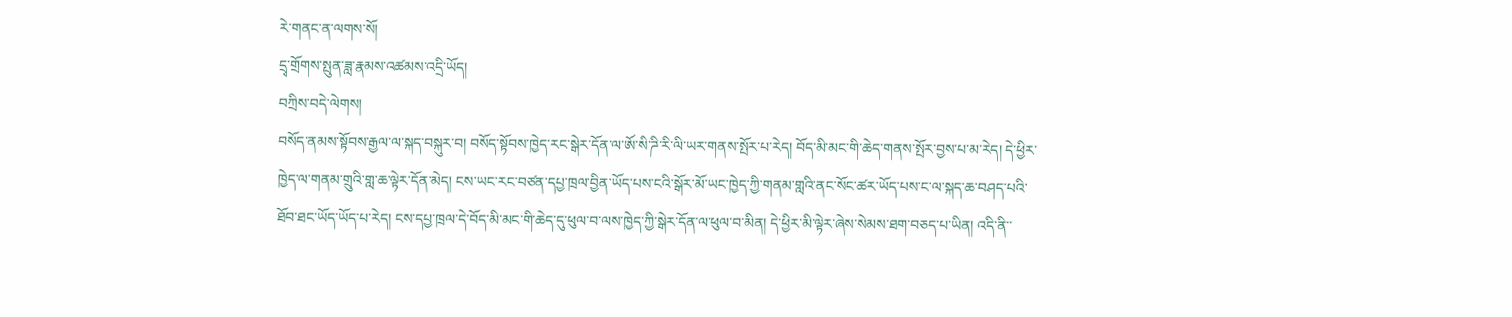རེ་གནང་ན་ལགས་སོ།
དྲྭ་གྲོགས་སྤུན་ཟླ་རྣམས་འཚམས་འདྲི་ཡོད།
བཀྲིས་བདེ་ལེགས།
བསོད་ནམས་སྟོབས་རྒྱལ་ལ་སྐད་བསྐུར་བ། བསོད་སྟོབས་ཁྱེད་རང་སྒེར་དོན་ལ་ཨོ་སི་ཌི་རི་ལི་ཡར་གནས་སྤོར་པ་རེད། བོད་མི་མང་གི་ཆེད་གནས་སྤོར་བྱས་པ་མ་རེད། དེ་ཕྱིར་ཁྱེད་ལ་གནམ་གྲུའི་གླ་ཆ་ལྟེར་དོན་མེད། ངས་ཡང་རང་བཙན་དཔྱ་ཁྲལ་བྱིན་ཡོད་པས་ངའི་སྒོར་མོ་ཡང་ཁྱེད་ཀྱི་གནམ་གླའི་ནང་སོང་ཚར་ཡོད་པས་ང་ལ་སྐད་ཆ་བཤད་པའི་ཐོབ་ཐང་ཡོད་ཡོད་པ་རེད། ངས་དཔྱ་ཁྲལ་དེ་བོད་མི་མང་གི་ཆེད་དུ་ཕུལ་བ་ལས་ཁྱེད་ཀྱི་སྒེར་དོན་ལ་ཕུལ་བ་མིན། དེ་ཕྱིར་མི་ལྟེར་ཞེས་སེམས་ཐག་བཅད་པ་ཡིན། འདི་ནི་་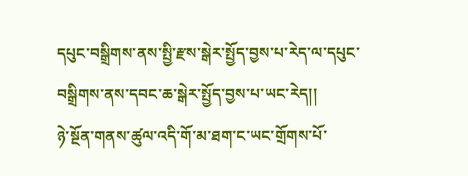དཔུང་བསྒྲིགས་ནས་སྤྱི་རྫས་སྒེར་སྤྱོད་བྱས་པ་རེད་ལ་དཔུང་བསྒྲིགས་ནས་དབང་ཆ་སྒེར་སྤྱོད་བྱས་པ་ཡང་རེད།།
ཉེ་སྔོན་གནས་ཚུལ་འདི་གོ་མ་ཐག་ང་ཡང་གྲོགས་པོ་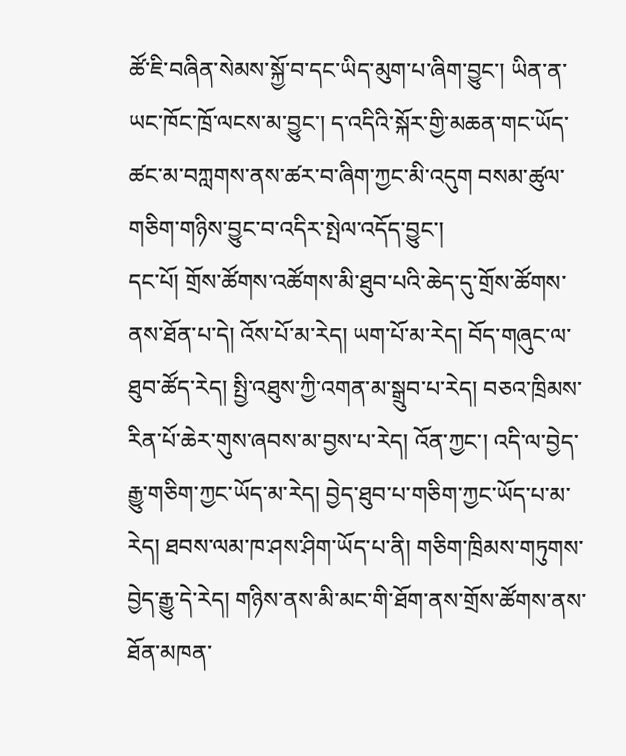ཚོ་ཇི་བཞིན་སེམས་སྐྱོ་བ་དང་ཡིད་མུག་པ་ཞིག་བྱུང་། ཡིན་ན་ཡང་ཁོང་ཁྲོ་ལངས་མ་བྱུང་། ད་འདིའི་སྐོར་གྱི་མཆན་གང་ཡོད་ཚང་མ་བཀླགས་ནས་ཚར་བ་ཞིག་ཀྱང་མི་འདུག བསམ་ཚུལ་གཅིག་གཉིས་བྱུང་བ་འདིར་སྤེལ་འདོད་བྱུང་།
དང་པོ། གྲོས་ཚོགས་འཚོགས་མི་ཐུབ་པའི་ཆེད་དུ་གྲོས་ཚོགས་ནས་ཐོན་པ་དེ། འོས་པོ་མ་རེད། ཡག་པོ་མ་རེད། བོད་གཞུང་ལ་ཐུབ་ཚོད་རེད། སྤྱི་འཐུས་ཀྱི་འགན་མ་སྒྲུབ་པ་རེད། བཅའ་ཁྲིམས་རིན་པོ་ཆེར་གུས་ཞབས་མ་བྱས་པ་རེད། འོན་ཀྱང་། འདི་ལ་བྱེད་རྒྱུ་གཅིག་ཀྱང་ཡོད་མ་རེད། བྱེད་ཐུབ་པ་གཅིག་ཀྱང་ཡོད་པ་མ་རེད། ཐབས་ལམ་ཁ་ཤས་ཤིག་ཡོད་པ་ནི། གཅིག་ཁྲིམས་གཏུགས་བྱེད་རྒྱུ་དེ་རེད། གཉིས་ནས་མི་མང་གི་ཐོག་ནས་གྲོས་ཚོགས་ནས་ཐོན་མཁན་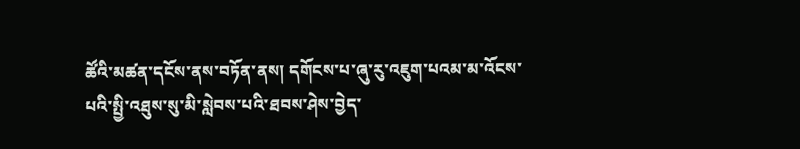ཚོའི་མཚན་དངོས་ནས་བཏོན་ནས། དགོངས་པ་ཞུ་རུ་འཇུག་པའམ་མ་འོངས་པའི་སྤྱི་འཐུས་སུ་མི་སླེབས་པའི་ཐབས་ཤེས་བྱེད་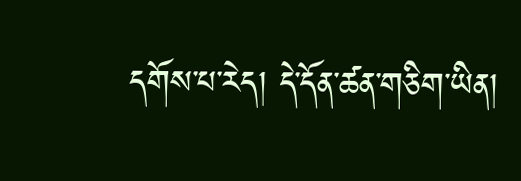དགོས་པ་རེད། དེ་དོན་ཚན་གཅིག་ཡིན།